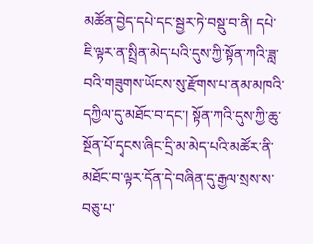མཚོན་བྱེད་དཔེ་དང་སྦྱར་ཏེ་བསྡུ་བ་ནི། དཔེ་ཇི་ལྟར་ན་སྤྲིན་མེད་པའི་དུས་ཀྱི་སྟོན་ཀའི་ཟླ་བའི་གཟུགས་ཡོངས་སུ་རྫོགས་པ་ནམ་མཁའི་དཀྱིལ་དུ་མཐོང་བ་དང་། སྟོན་ཀའི་དུས་ཀྱི་ཆུ་སྔོན་པོ་དྭངས་ཞིང་དྲི་མ་མེད་པའི་མཚོར་ནི་མཐོང་བ་ལྟར་དོན་དེ་བཞིན་དུ་རྒྱལ་སྲས་ས་བཅུ་པ་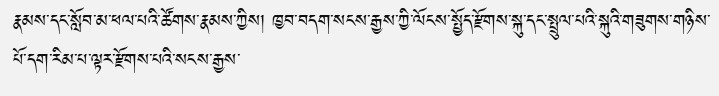རྣམས་དང་སློབ་མ་ཕལ་པའི་ཚོགས་རྣམས་ཀྱིས། ཁྱབ་བདག་སངས་རྒྱས་ཀྱི་ལོངས་སྤྱོད་རྫོགས་སྐུ་དང་སྤྲུལ་པའི་སྐུའི་གཟུགས་གཉིས་པོ་དག་རིམ་པ་ལྟར་རྫོགས་པའི་སངས་རྒྱས་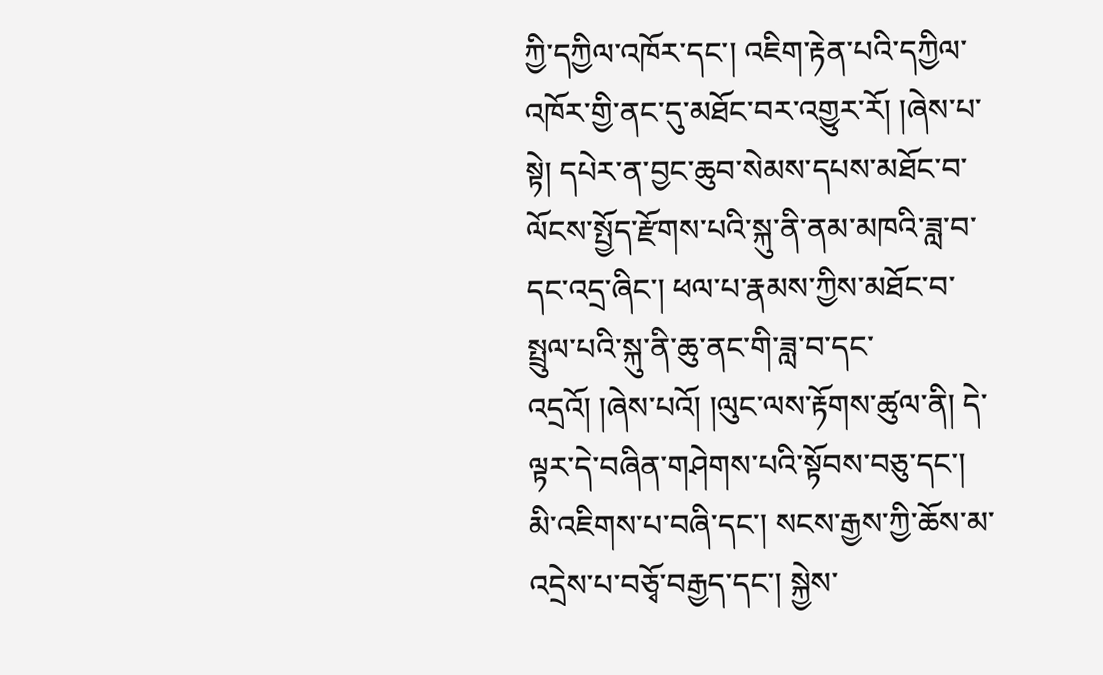ཀྱི་དཀྱིལ་འཁོར་དང་། འཇིག་རྟེན་པའི་དཀྱིལ་འཁོར་གྱི་ནང་དུ་མཐོང་བར་འགྱུར་རོ། །ཞེས་པ་སྟེ། དཔེར་ན་བྱང་ཆུབ་སེམས་དཔས་མཐོང་བ་ལོངས་སྤྱོད་རྫོགས་པའི་སྐུ་ནི་ནམ་མཁའི་ཟླ་བ་དང་འདྲ་ཞིང་། ཕལ་པ་རྣམས་ཀྱིས་མཐོང་བ་སྤྲུལ་པའི་སྐུ་ནི་ཆུ་ནང་གི་ཟླ་བ་དང་འདྲའོ། །ཞེས་པའོ། །ལུང་ལས་རྟོགས་ཚུལ་ནི། དེ་ལྟར་དེ་བཞིན་གཤེགས་པའི་སྟོབས་བཅུ་དང་། མི་འཇིགས་པ་བཞི་དང་། སངས་རྒྱས་ཀྱི་ཆོས་མ་འདྲེས་པ་བཅྭོ་བརྒྱད་དང་། སྐྱེས་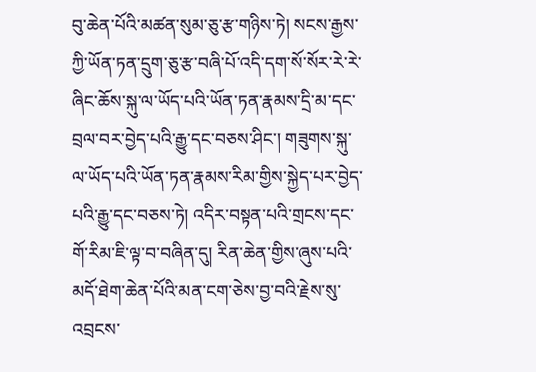བུ་ཆེན་པོའི་མཚན་སུམ་ཅུ་རྩ་གཉིས་ཏེ། སངས་རྒྱས་ཀྱི་ཡོན་ཏན་དྲུག་ཅུ་རྩ་བཞི་པོ་འདི་དག་སོ་སོར་རེ་རེ་ཞིང་ཆོས་སྐུ་ལ་ཡོད་པའི་ཡོན་ཏན་རྣམས་དྲི་མ་དང་བྲལ་བར་བྱེད་པའི་རྒྱུ་དང་བཅས་ཤིང་། གཟུགས་སྐུ་ལ་ཡོད་པའི་ཡོན་ཏན་རྣམས་རིམ་གྱིས་སྐྱེད་པར་བྱེད་པའི་རྒྱུ་དང་བཅས་ཏེ། འདིར་བསྟན་པའི་གྲངས་དང་གོ་རིམ་ཇི་ལྟ་བ་བཞིན་དུ། རིན་ཆེན་གྱིས་ཞུས་པའི་མདོ་ཐེག་ཆེན་པོའི་མན་ངག་ཅེས་བྱ་བའི་རྗེས་སུ་འབྲངས་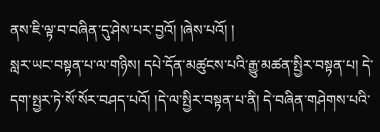ནས་ཇི་ལྟ་བ་བཞིན་དུ་ཤེས་པར་བྱའོ། །ཞེས་པའོ། །
སླར་ཡང་བསྟན་པ་ལ་གཉིས། དཔེ་དོན་མཚུངས་པའི་རྒྱུ་མཚན་སྤྱིར་བསྟན་པ། དེ་དག་སྤྱར་ཏེ་སོ་སོར་བཤད་པའོ། །དེ་ལ་སྤྱིར་བསྟན་པ་ནི། དེ་བཞིན་གཤེགས་པའི་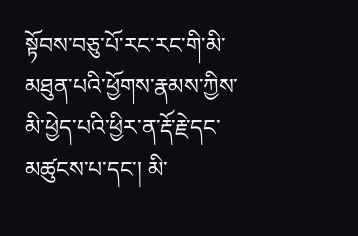སྟོབས་བཅུ་པོ་རང་རང་གི་མི་མཐུན་པའི་ཕྱོགས་རྣམས་ཀྱིས་མི་ཕྱེད་པའི་ཕྱིར་ན་རྡོ་རྗེ་དང་མཚུངས་པ་དང་། མི་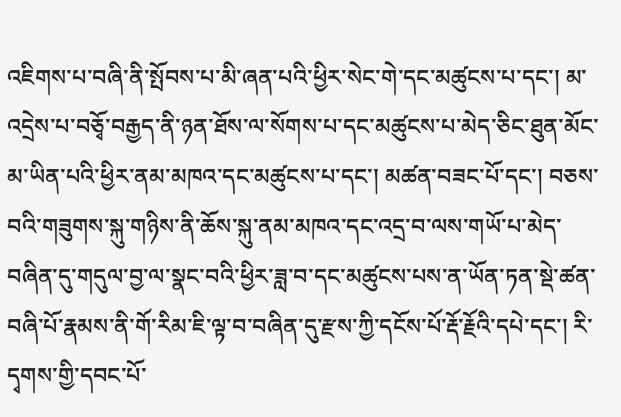འཇིགས་པ་བཞི་ནི་སྤོབས་པ་མི་ཞན་པའི་ཕྱིར་སེང་གེ་དང་མཚུངས་པ་དང་། མ་འདྲེས་པ་བཅྭོ་བརྒྱད་ནི་ཉན་ཐོས་ལ་སོགས་པ་དང་མཚུངས་པ་མེད་ཅིང་ཐུན་མོང་མ་ཡིན་པའི་ཕྱིར་ནམ་མཁའ་དང་མཚུངས་པ་དང་། མཚན་བཟང་པོ་དང་། བཅས་བའི་གཟུགས་སྐུ་གཉིས་ནི་ཆོས་སྐུ་ནམ་མཁའ་དང་འདྲ་བ་ལས་གཡོ་པ་མེད་བཞིན་དུ་གདུལ་བྱ་ལ་སྣང་བའི་ཕྱིར་ཟླ་བ་དང་མཚུངས་པས་ན་ཡོན་ཏན་སྡེ་ཚན་བཞི་པོ་རྣམས་ནི་གོ་རིམ་ཇི་ལྟ་བ་བཞིན་དུ་རྫས་ཀྱི་དངོས་པོ་རྡོ་རྗོའི་དཔེ་དང་། རི་དྭགས་གྱི་དབང་པོ་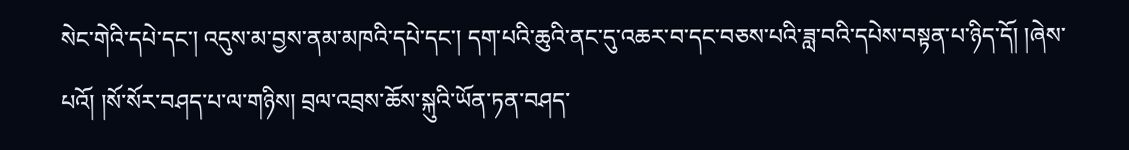སེང་གེའི་དཔེ་དང་། འདུས་མ་བྱས་ནམ་མཁའི་དཔེ་དང་། དག་པའི་ཆུའི་ནང་དུ་འཆར་བ་དང་བཅས་པའི་ཟླ་བའི་དཔེས་བསྟན་པ་ཉིད་དོ། །ཞེས་པའོ། །སོ་སོར་བཤད་པ་ལ་གཉིས། བྲལ་འབྲས་ཆོས་སྐུའི་ཡོན་ཏན་བཤད་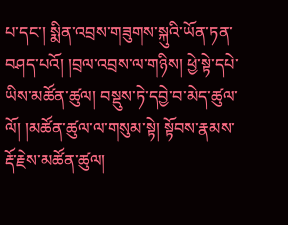པ་དང་། སྨིན་འབྲས་གཟུགས་སྐུའི་ཡོན་ཏན་བཤད་པའོ། །བྲལ་འབྲས་ལ་གཉིས། ཕྱེ་སྟེ་དཔེ་ཡིས་མཚོན་ཚུལ། བསྡུས་ཏེ་དབྱེ་བ་མེད་ཚུལ་ལོ། །མཚོན་ཚུལ་ལ་གསུམ་སྟེ། སྟོབས་རྣམས་རྡོ་རྗེས་མཚོན་ཚུལ།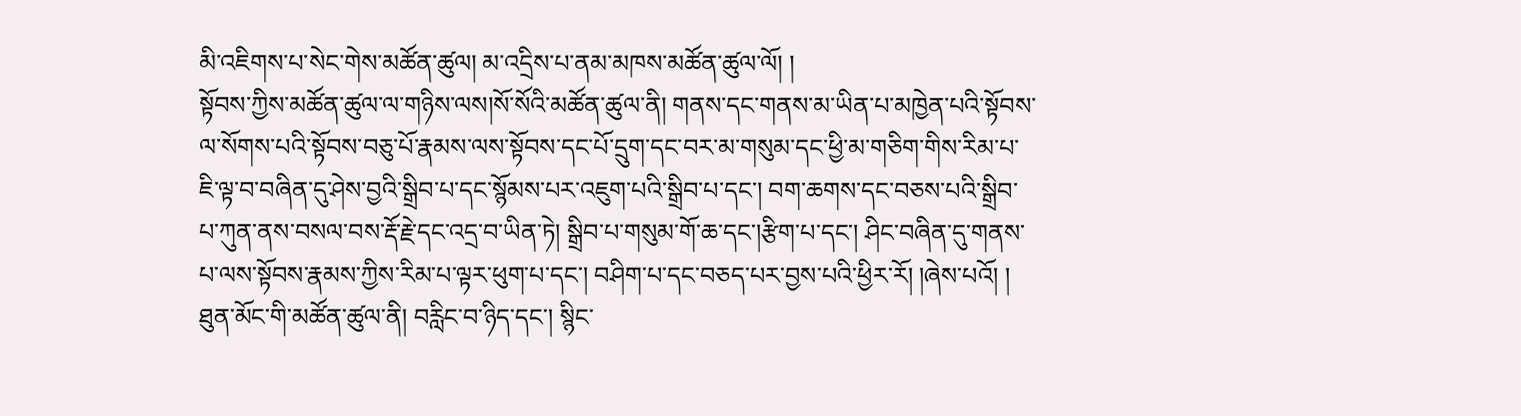མི་འཇིགས་པ་སེང་གེས་མཚོན་ཚུལ། མ་འདྲིས་པ་ནམ་མཁས་མཚོན་ཚུལ་ལོ། །
སྟོབས་ཀྱིས་མཚོན་ཚུལ་ལ་གཉིས་ལས།སོ་སོའི་མཚོན་ཚུལ་ནི། གནས་དང་གནས་མ་ཡིན་པ་མཁྱེན་པའི་སྟོབས་ལ་སོགས་པའི་སྟོབས་བཅུ་པོ་རྣམས་ལས་སྟོབས་དང་པོ་དྲུག་དང་བར་མ་གསུམ་དང་ཕྱི་མ་གཅིག་གིས་རིམ་པ་ཇི་ལྟ་བ་བཞིན་དུ་ཤེས་བྱའི་སྒྲིབ་པ་དང་སྙོམས་པར་འཇུག་པའི་སྒྲིབ་པ་དང་། བག་ཆགས་དང་བཅས་པའི་སྒྲིབ་པ་ཀུན་ནས་བསལ་བས་རྡོ་རྗེ་དང་འདྲ་བ་ཡིན་ཏེ། སྒྲིབ་པ་གསུམ་གོ་ཆ་དང་།རྩིག་པ་དང་། ཤིང་བཞིན་དུ་གནས་པ་ལས་སྟོབས་རྣམས་ཀྱིས་རིམ་པ་ལྟར་ཕུག་པ་དང་། བཤིག་པ་དང་བཅད་པར་བྱས་པའི་ཕྱིར་རོ། །ཞེས་པའོ། །
ཐུན་མོང་གི་མཚོན་ཚུལ་ནི། བརླིང་བ་ཉིད་དང་། སྙིང་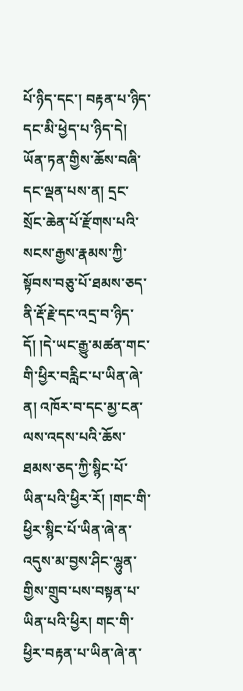པོ་ཉིད་དང་། བརྟན་པ་ཉིད་དང་མི་ཕྱེད་པ་ཉིད་དེ། ཡོན་ཏན་གྱིས་ཆོས་བཞི་དང་ལྡན་པས་ན། དྲང་སྲོང་ཆེན་པོ་རྫོགས་པའི་སངས་རྒྱས་རྣམས་ཀྱི་སྟོབས་བཅུ་པོ་ཐམས་ཅད་ནི་རྡོ་རྗེ་དང་འདྲ་བ་ཉིད་དོ། །དེ་ཡང་རྒྱུ་མཚན་གང་གི་ཕྱིར་བརླིང་པ་ཡིན་ཞེ་ན། འཁོར་བ་དང་མྱ་ངན་ལས་འདས་པའི་ཆོས་ཐམས་ཅད་ཀྱི་སྙིང་པོ་ཡིན་པའི་ཕྱིར་རོ། །གང་གི་ཕྱིར་སྙིང་པོ་ཡིན་ཞེ་ན་འདུས་མ་བྱས་ཤིང་ལྷུན་གྱིས་གྲུབ་པས་བསྟན་པ་ཡིན་པའི་ཕྱིར། གང་གི་ཕྱིར་བརྟན་པ་ཡིན་ཞེ་ན་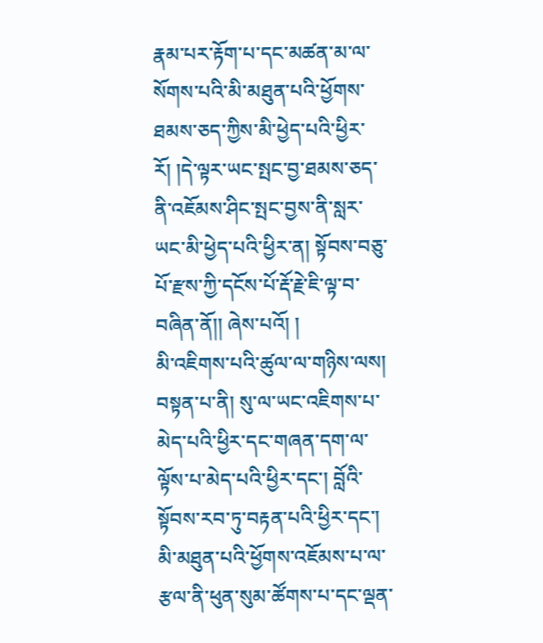རྣམ་པར་རྟོག་པ་དང་མཚན་མ་ལ་སོགས་པའི་མི་མཐུན་པའི་ཕྱོགས་ཐམས་ཅད་ཀྱིས་མི་ཕྱེད་པའི་ཕྱིར་རོ། །དེ་ལྟར་ཡང་སྤང་བྱ་ཐམས་ཅད་ནི་འཇོམས་ཤིང་སྤང་བྱས་ནི་སླར་ཡང་མི་ཕྱེད་པའི་ཕྱིར་ན། སྟོབས་བཅུ་པོ་རྫས་ཀྱི་དངོས་པོ་རྡོ་རྗེ་ཇི་ལྟ་བ་བཞིན་ནོ།། ཞེས་པའོ། །
མི་འཇིགས་པའི་ཚུལ་ལ་གཉིས་ལས། བསྟན་པ་ནི། སུ་ལ་ཡང་འཇིགས་པ་མེད་པའི་ཕྱིར་དང་གཞན་དག་ལ་ལྟོས་པ་མེད་པའི་ཕྱིར་དང་། བློའི་སྟོབས་རབ་ཏུ་བརྟན་པའི་ཕྱིར་དང་། མི་མཐུན་པའི་ཕྱོགས་འཇོམས་པ་ལ་རྩལ་ནི་ཕུན་སུམ་ཚོགས་པ་དང་ལྡན་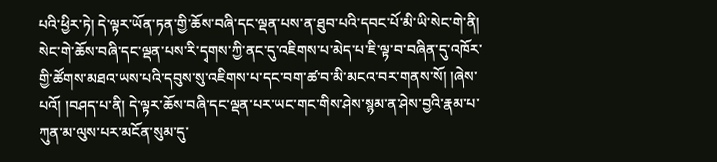པའི་ཕྱིར་ཏེ། དེ་ལྟར་ཡོན་ཏན་གྱི་ཆོས་བཞི་དང་ལྡན་པས་ན་ཐུབ་པའི་དབང་པོ་མི་ཡི་སེང་གེ་ནི། སེང་གེ་ཆོས་བཞི་དང་ལྡན་པས་རི་དྭགས་ཀྱི་ནང་དུ་འཇིགས་པ་མེད་པ་ཇི་ལྟ་བ་བཞིན་དུ་འཁོར་གྱི་ཚོགས་མཐའ་ཡས་པའི་དབུས་སུ་འཇིགས་པ་དང་བག་ཚ་བ་མི་མངའ་བར་གནས་སོ། །ཞེས་པའོ། །བཤད་པ་ནི། དེ་ལྟར་ཆོས་བཞི་དང་ལྡན་པར་ཡང་གང་གིས་ཤེས་སྙམ་ན་ཤེས་བྱའི་རྣམ་པ་ཀུན་མ་ལུས་པར་མངོན་སུམ་དུ་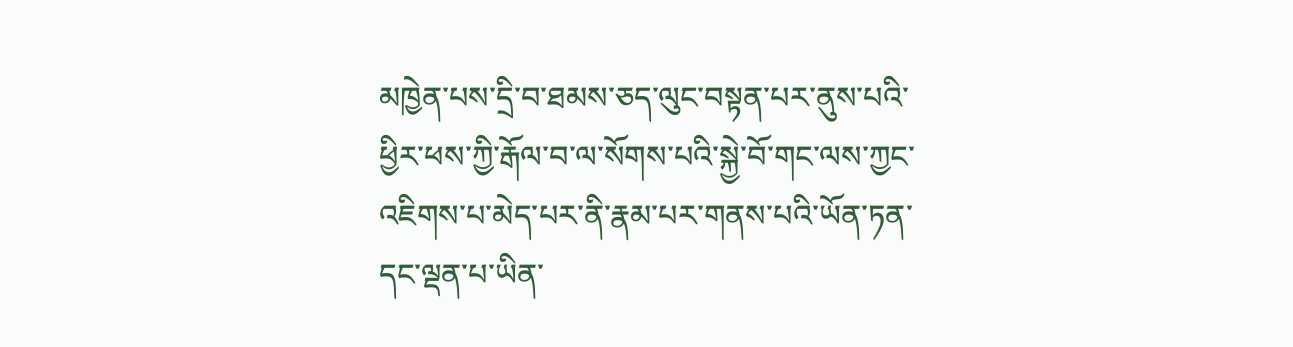མཁྱེན་པས་དྲི་བ་ཐམས་ཅད་ལུང་བསྟན་པར་ནུས་པའི་ཕྱིར་ཕས་ཀྱི་རྒོལ་བ་ལ་སོགས་པའི་སྐྱེ་བོ་གང་ལས་ཀྱང་འཇིགས་པ་མེད་པར་ནི་རྣམ་པར་གནས་པའི་ཡོན་ཏན་དང་ལྡན་པ་ཡིན་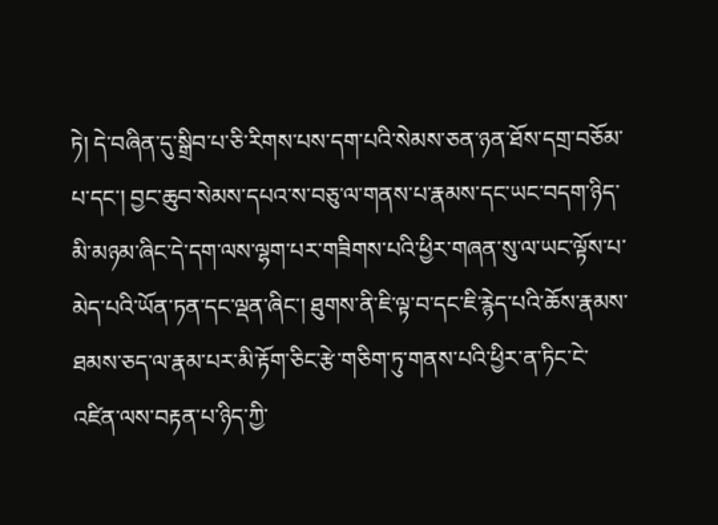ཏེ། དེ་བཞིན་དུ་སྒྲིབ་པ་ཅི་རིགས་པས་དག་པའི་སེམས་ཅན་ཉན་ཐོས་དགྲ་བཅོམ་པ་དང་། བྱང་ཆུབ་སེམས་དཔའ་ས་བཅུ་ལ་གནས་པ་རྣམས་དང་ཡང་བདག་ཉིད་མི་མཉམ་ཞིང་དེ་དག་ལས་ལྷག་པར་གཟིགས་པའི་ཕྱིར་གཞན་སུ་ལ་ཡང་ལྟོས་པ་མེད་པའི་ཡོན་ཏན་དང་ལྡན་ཞིང་། ཐུགས་ནི་ཇི་ལྟ་བ་དང་ཇི་རྙེད་པའི་ཆོས་རྣམས་ཐམས་ཅད་ལ་རྣམ་པར་མི་རྟོག་ཅིང་རྩེ་གཅིག་ཏུ་གནས་པའི་ཕྱིར་ན་ཏིང་ངེ་འཛིན་ལས་བརྟན་པ་ཉིད་ཀྱི་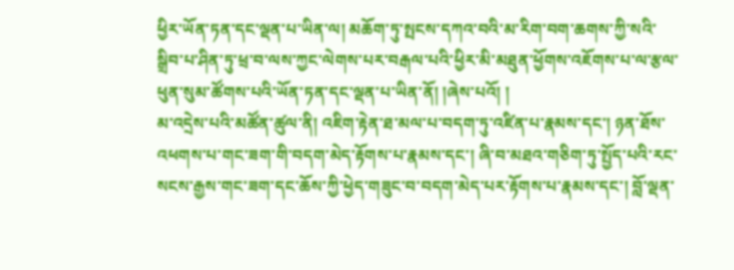ཕྱིར་ཡོན་ཏན་དང་ལྡན་པ་ཡིན་ལ། མཆོག་ཏུ་སྤངས་དཀའ་བའི་མ་རིག་བག་ཆགས་ཀྱི་སའི་སྒྲིབ་པ་ཤིན་ཏུ་ཕྲ་བ་ལས་ཀྱང་ལེགས་པར་བརྒལ་པའི་ཕྱིར་མི་མཐུན་ཕྱོགས་འཇོགས་པ་ལ་རྩལ་ཕུན་སུམ་ཚོགས་པའི་ཡོན་ཏན་དང་ལྡན་པ་ཡིན་ནོ། །ཞེས་པའོ། །
མ་འདྲེས་པའི་མཚོན་ཚུལ་ནི། འཇིག་རྟེན་ཐ་མལ་པ་བདག་ཏུ་འཛིན་པ་རྣམས་དང་། ཉན་ཐོས་འཕགས་པ་གང་ཟག་གི་བདག་མེད་རྟོགས་པ་རྣམས་དང་། ཞི་བ་མཐའ་གཅིག་ཏུ་སྤྱོད་པའི་རང་སངས་རྒྱས་གང་ཟག་དང་ཆོས་ཀྱི་ཕྱེད་གཟུང་བ་བདག་མེད་པར་རྟོགས་པ་རྣམས་དང་། བློ་ལྡན་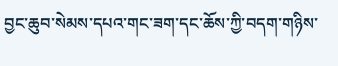བྱང་ཆུབ་སེམས་དཔའ་གང་ཟག་དང་ཆོས་ཀྱི་བདག་གཉིས་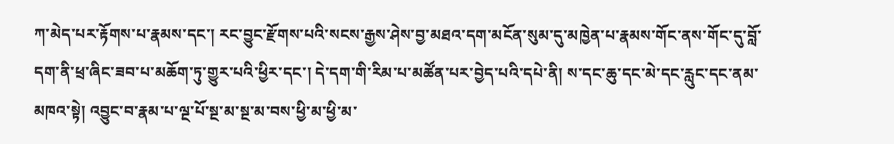ཀ་མེད་པར་རྟོགས་པ་རྣམས་དང་། རང་བྱུང་རྫོགས་པའི་སངས་རྒྱས་ཤེས་བྱ་མཐའ་དག་མངོན་སུམ་དུ་མཁྱེན་པ་རྣམས་གོང་ནས་གོང་དུ་བློ་དག་ནི་ཕྲ་ཞིང་ཟབ་པ་མཆོག་ཏུ་གྱུར་པའི་ཕྱིར་དང་། དེ་དག་གི་རིམ་པ་མཚོན་པར་བྱེད་པའི་དཔེ་ནི། ས་དང་ཆུ་དང་མེ་དང་རླུང་དང་ནམ་མཁའ་སྟེ། འབྱུང་བ་རྣམ་པ་ལྔ་པོ་སྔ་མ་སྔ་མ་བས་ཕྱི་མ་ཕྱི་མ་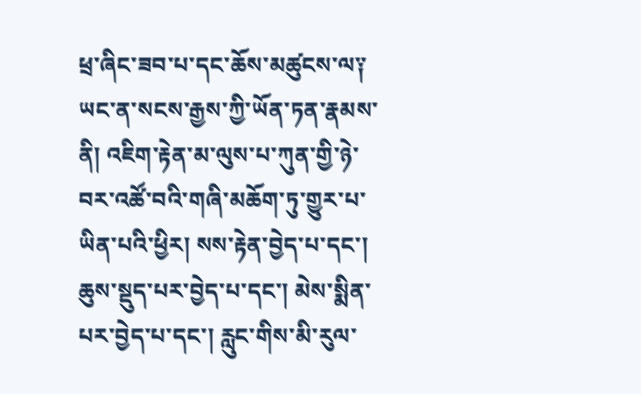ཕྲ་ཞིང་ཟབ་པ་དང་ཆོས་མཚུངས་ལ༑ ཡང་ན་སངས་རྒྱས་ཀྱི་ཡོན་ཏན་རྣམས་ནི། འཇིག་རྟེན་མ་ལུས་པ་ཀུན་གྱི་ཉེ་བར་འཚོ་བའི་གཞི་མཆོག་ཏུ་གྱུར་པ་ཡིན་པའི་ཕྱིར། སས་རྟེན་བྱེད་པ་དང་། ཆུས་སྡུད་པར་བྱེད་པ་དང་། མེས་སྨིན་པར་བྱེད་པ་དང་། རླུང་གིས་མི་རུལ་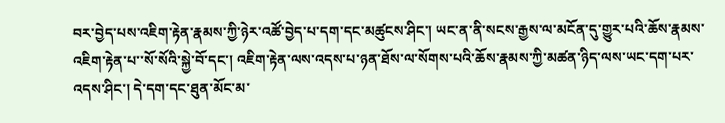བར་བྱེད་པས་འཇིག་རྟེན་རྣམས་ཀྱི་ཉེར་འཚོ་བྱེད་པ་དག་དང་མཚུངས་ཤིང་། ཡང་ན་ནི་སངས་རྒྱས་ལ་མངོན་དུ་གྱུར་པའི་ཆོས་རྣམས་འཇིག་རྟེན་པ་་སོ་སོའི་སྐྱེ་བོ་དང་། འཇིག་རྟེན་ལས་འདས་པ་ཉན་ཐོས་ལ་སོགས་པའི་ཆོས་རྣམས་ཀྱི་མཚན་ཉིད་ལས་ཡང་དག་པར་འདས་ཤིང་། དེ་དག་དང་ཐུན་མོང་མ་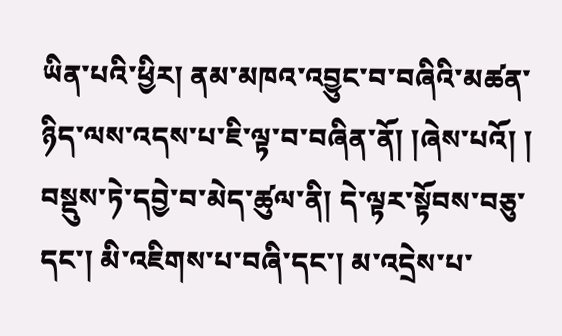ཡིན་པའི་ཕྱིར། ནམ་མཁའ་འབྱུང་བ་བཞིའི་མཚན་ཉིད་ལས་འདས་པ་ཇི་ལྟ་བ་བཞིན་ནོ། །ཞེས་པའོ། །
བསྡུས་ཏེ་དབྱེ་བ་མེད་ཚུལ་ནི། དེ་ལྟར་སྟོབས་བཅུ་དང་། མི་འཇིགས་པ་བཞི་དང་། མ་འདྲེས་པ་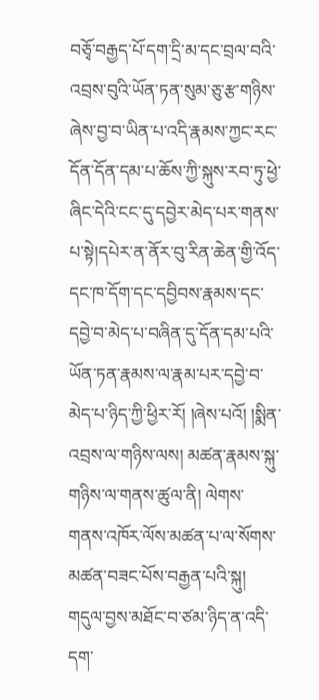བཅྭོ་བརྒྱད་པོ་དག་དྲི་མ་དང་བྲལ་བའི་འབྲས་བུའི་ཡོན་ཏན་སུམ་ཅུ་རྩ་གཉིས་ཞེས་བྱ་བ་ཡིན་པ་འདི་རྣམས་ཀྱང་རང་དོན་དོན་དམ་པ་ཆོས་ཀྱི་སྐུས་རབ་ཏུ་ཕྱེ་ཞིང་དེའི་ངང་དུ་དབྱེར་མེད་པར་གནས་པ་སྟེ།དཔེར་ན་ནོར་བུ་རིན་ཆེན་གྱི་འོད་དང་ཁ་དོག་དང་དབྱིབས་རྣམས་དང་དབྱེ་བ་མེད་པ་བཞིན་དུ་དོན་དམ་པའི་ཡོན་ཏན་རྣམས་ལ་རྣམ་པར་དབྱེ་བ་མེད་པ་ཉིད་ཀྱི་ཕྱིར་རོ། །ཞེས་པའོ། །སྨིན་འབྲས་ལ་གཉིས་ལས། མཚན་རྣམས་སྐུ་གཉིས་ལ་གནས་ཚུལ་ནི། ལེགས་གནས་འཁོར་ལོས་མཚན་པ་ལ་སོགས་མཚན་བཟང་པོས་བརྒྱན་པའི་སྐུ། གདུལ་བྱས་མཐོང་བ་ཙམ་ཉིད་ན་འདི་དག་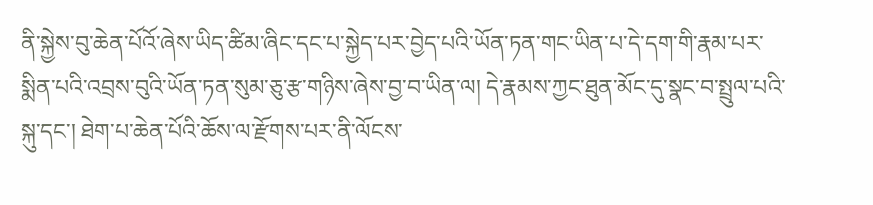ནི་སྐྱེས་བུ་ཆེན་པོའོ་ཞེས་ཡིད་ཚིམ་ཞིང་དང་པ་སྐྱེད་པར་བྱེད་པའི་ཡོན་ཏན་གང་ཡིན་པ་དེ་དག་གི་རྣམ་པར་སྨིན་པའི་འབྲས་བུའི་ཡོན་ཏན་སུམ་ཅུ་རྩ་གཉིས་ཞེས་བྱ་བ་ཡིན་ལ། དེ་རྣམས་ཀྱང་ཐུན་མོང་དུ་སྣང་བ་སྤྲུལ་པའི་སྐུ་དང་། ཐེག་པ་ཆེན་པོའི་ཆོས་ལ་རྫོགས་པར་ནི་ལོངས་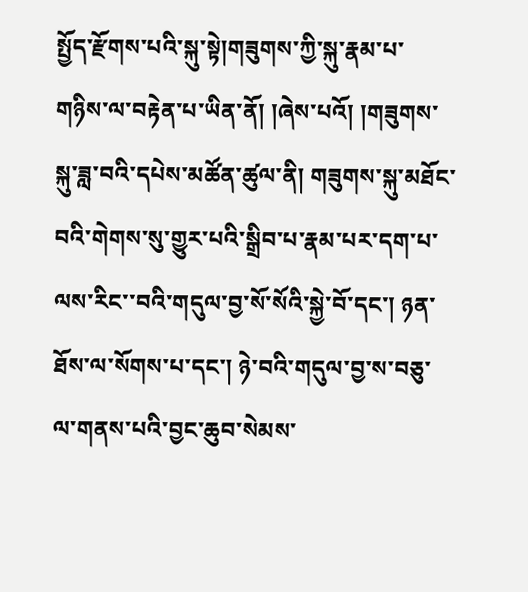སྤྱོད་རྫོགས་པའི་སྐུ་སྟེ།གཟུགས་ཀྱི་སྐུ་རྣམ་པ་གཉིས་ལ་བརྟེན་པ་ཡིན་ནོ། །ཞེས་པའོ། །གཟུགས་སྐུ་ཟླ་བའི་དཔེས་མཚོན་ཚུལ་ནི། གཟུགས་སྐུ་མཐོང་བའི་གེགས་སུ་གྱུར་པའི་སྒྲིབ་པ་རྣམ་པར་དག་པ་ལས་རིང་་བའི་གདུལ་བྱ་སོ་སོའི་སྐྱེ་བོ་དང་། ཉན་ཐོས་ལ་སོགས་པ་དང་། ཉེ་བའི་གདུལ་བྱ་ས་བཅུ་ལ་གནས་པའི་བྱང་ཆུབ་སེམས་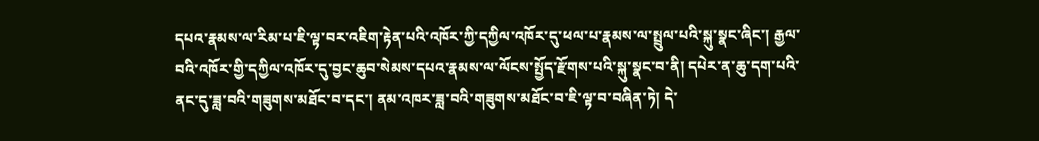དཔའ་རྣམས་ལ་རིམ་པ་ཇི་ལྟ་བར་འཇིག་རྟེན་པའི་འཁོར་ཀྱི་དཀྱིལ་འཁོར་དུ་ཕལ་པ་རྣམས་ལ་སྤྲུལ་པའི་སྐུ་སྣང་ཞིང་། རྒྱལ་བའི་འཁོར་གྱི་དཀྱིལ་འཁོར་དུ་བྱང་ཆུབ་སེམས་དཔའ་རྣམས་ལ་ལོངས་སྤྱོད་རྫོགས་པའི་སྐུ་སྣང་བ་ནི། དཔེར་ན་ཆུ་དག་པའི་ནང་དུ་ཟླ་བའི་གཟུགས་མཐོང་བ་དང་། ནམ་འཁར་ཟླ་བའི་གཟུགས་མཐོང་བ་ཇི་ལྟ་བ་བཞིན་ཏེ། དེ་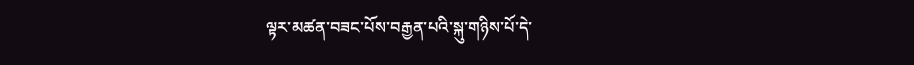ལྟར་མཚན་བཟང་པོས་བརྒྱན་པའི་སྐུ་གཉིས་པོ་དེ་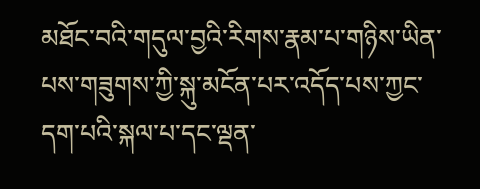མཐོང་བའི་གདུལ་བྱའི་རིགས་རྣམ་པ་གཉིས་ཡིན་པས་གཟུགས་ཀྱི་སྐུ་མངོན་པར་འདོད་པས་ཀྱང་དག་པའི་སྐལ་པ་དང་ལྡན་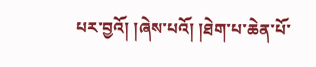པར་བྱའོ། །ཞེས་པའོ། །ཐེག་པ་ཆེན་པོ་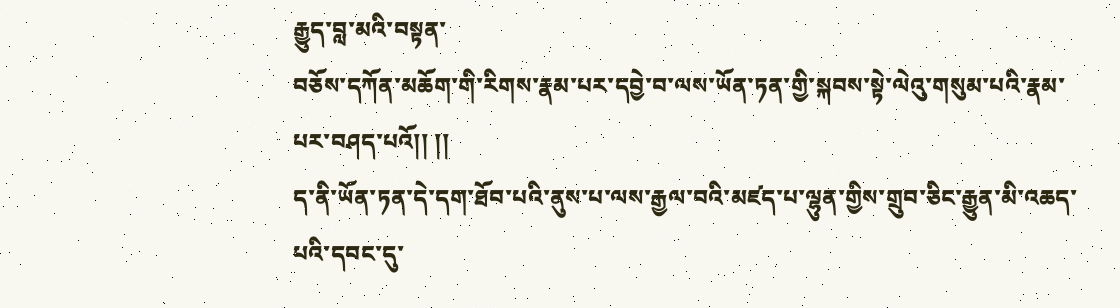རྒྱུད་བླ་མའི་བསྟན་
བཅོས་དཀོན་མཆོག་གི་རིགས་རྣམ་པར་དབྱེ་བ་ལས་ཡོན་ཏན་གྱི་སྐབས་སྟེ་ལེའུ་གསུམ་པའི་རྣམ་པར་བཤད་པའོ།། །།
ད་ནི་ཡོན་ཏན་དེ་དག་ཐོབ་པའི་ནུས་པ་ལས་རྒྱལ་བའི་མཛད་པ་ལྷུན་གྱིས་གྲུབ་ཅིང་རྒྱུན་མི་འཆད་པའི་དབང་དུ་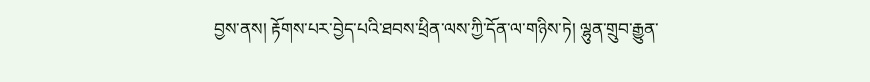བྱས་ནས། རྟོགས་པར་བྱེད་པའི་ཐབས་ཕྲིན་ལས་ཀྱི་དོན་ལ་གཉིས་ཏེ། ལྷུན་གྲུབ་རྒྱུན་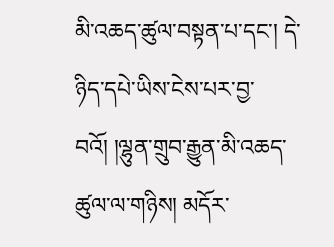མི་འཆད་ཚུལ་བསྟན་པ་དང་། དེ་ཉིད་དཔེ་ཡིས་ངེས་པར་བྱ་བའོ། །ལྷུན་གྲུབ་རྒྱུན་མི་འཆད་ཚུལ་ལ་གཉིས། མདོར་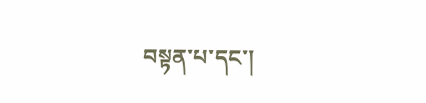བསྟན་པ་དང་།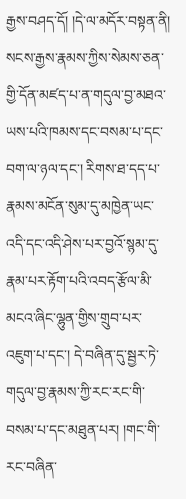རྒྱས་བཤད་དོ། །དེ་ལ་མདོར་བསྟན་ནི། སངས་རྒྱས་རྣམས་ཀྱིས་སེམས་ཅན་གྱི་དོན་མཛད་པ་ན་གདུལ་བྱ་མཐའ་ཡས་པའི་ཁམས་དང་བསམ་པ་དང་བག་ལ་ཉལ་དང་། རིགས་ཐ་དད་པ་རྣམས་མངོན་སུམ་དུ་མཁྱེན་ཡང་འདི་དང་འདི་ཤེས་པར་བྱའོ་སྙམ་དུ་རྣམ་པར་རྟོག་པའི་འབད་རྩོལ་མི་མངའ་ཞིང་ལྷུན་གྱིས་གྲུབ་པར་འཇུག་པ་དང་། དེ་བཞིན་དུ་སྦྱར་ཏེ་གདུལ་བྱ་རྣམས་ཀྱི་རང་རང་གི་བསམ་པ་དང་མཐུན་པར། །གང་གི་རང་བཞིན་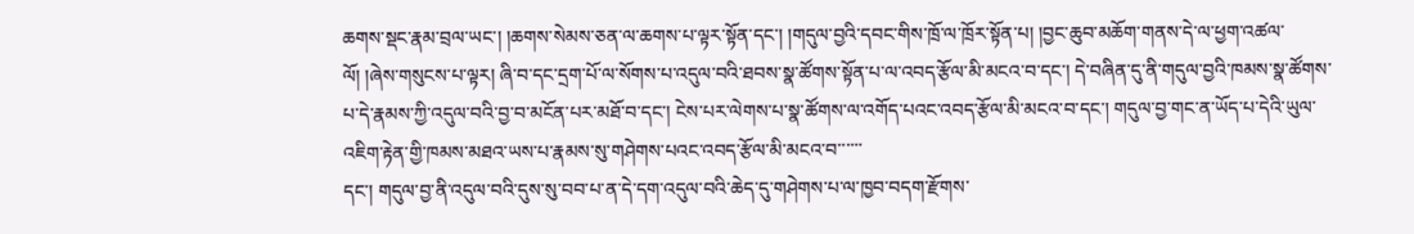ཆགས་སྡང་རྣམ་བྲལ་ཡང་། །ཆགས་སེམས་ཅན་ལ་ཆགས་པ་ལྟར་སྟོན་དང་། །གདུལ་བྱའི་དབང་གིས་ཁྲོ་ལ་ཁྲོར་སྟོན་པ། །བྱང་ཆུབ་མཆོག་གནས་དེ་ལ་ཕྱག་འཚལ་ལོ། །ཞེས་གསུངས་པ་ལྟར། ཞི་བ་དང་དྲག་པོ་ལ་སོགས་པ་འདུལ་བའི་ཐབས་སྣ་ཚོགས་སྟོན་པ་ལ་འབད་རྩོལ་མི་མངའ་བ་དང་། དེ་བཞིན་དུ་ནི་གདུལ་བྱའི་ཁམས་སྣ་ཚོགས་པ་དེ་རྣམས་ཀྱི་འདུལ་བའི་བྱ་བ་མངོན་པར་མཐོ་བ་དང་། ངེས་པར་ལེགས་པ་སྣ་ཚོགས་ལ་འགོད་པའང་འབད་རྩོལ་མི་མངའ་བ་དང་། གདུལ་བྱ་གང་ན་ཡོད་པ་དེའི་ཡུལ་འཇིག་རྟེན་གྱི་ཁམས་མཐའ་ཡས་པ་རྣམས་སུ་གཤེགས་པའང་འབད་རྩོལ་མི་མངའ་བ་་་་་་
དང་། གདུལ་བྱ་ནི་འདུལ་བའི་དུས་སུ་བབ་པ་ན་དེ་དག་འདུལ་བའི་ཆེད་དུ་གཤེགས་པ་ལ་ཁྱབ་བདག་རྫོགས་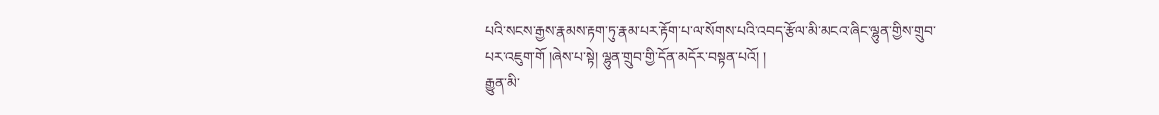པའི་སངས་རྒྱས་རྣམས་རྟག་ཏུ་རྣམ་པར་རྟོག་པ་ལ་སོགས་པའི་འབད་རྩོལ་མི་མངའ་ཞིང་ལྷུན་གྱིས་གྲུབ་པར་འཇུག་གོ །ཞེས་པ་སྟེ། ལྷུན་གྲུབ་གྱི་དོན་མདོར་བསྟན་པའོ། །
རྒྱུན་མི་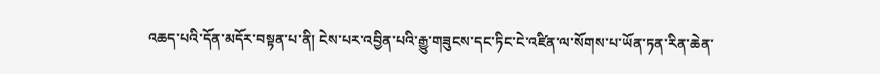འཆད་པའི་དོན་མདོར་བསྟན་པ་ནི། ངེས་པར་འབྱིན་པའི་རྒྱུ་གཟུངས་དང་ཏིང་ངེ་འཛིན་ལ་སོགས་པ་ཡོན་ཏན་རིན་ཆེན་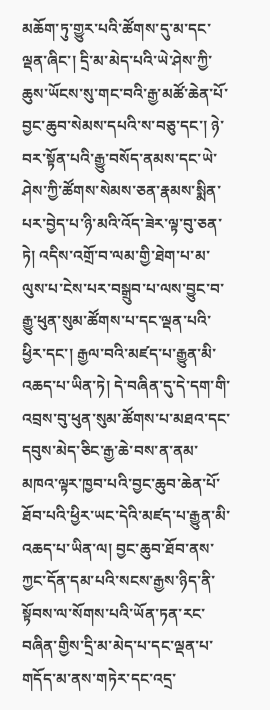མཆོག་ཏུ་གྱུར་པའི་ཚོགས་དུ་མ་དང་ལྡན་ཞིང་། དྲི་མ་མེད་པའི་ཡེ་ཤེས་ཀྱི་ཆུས་ཡོངས་སུ་གང་བའི་རྒྱ་མཚོ་ཆེན་པོ་བྱང་ཆུབ་སེམས་དཔའི་ས་བཅུ་དང་། ཉེ་བར་སྟོན་པའི་རྒྱུ་བསོད་ནམས་དང་ཡེ་ཤེས་ཀྱི་ཚོགས་སེམས་ཅན་རྣམས་སྨིན་པར་བྱེད་པ་ཉི་མའི་འོད་ཟེར་ལྟ་བུ་ཅན་ཏེ། འདིས་འགྲོ་བ་ལམ་གྱི་ཐེག་པ་མ་ལུས་པ་ངེས་པར་བསྒྲུབ་པ་ལས་བྱུང་བ་རྒྱུ་ཕུན་སུམ་ཚོགས་པ་དང་ལྡན་པའི་ཕྱིར་དང་། རྒྱལ་བའི་མཛད་པ་རྒྱུན་མི་འཆད་པ་ཡིན་ཏེ། དེ་བཞིན་དུ་དེ་དག་གི་འབྲས་བུ་ཕུན་སུམ་ཚོགས་པ་མཐའ་དང་དབུས་མེད་ཅིང་རྒྱ་ཆེ་བས་ན་ནམ་མཁའ་ལྟར་ཁྱབ་པའི་བྱང་ཆུབ་ཆེན་པོ་ཐོབ་པའི་ཕྱིར་ཡང་དེའི་མཛད་པ་རྒྱུན་མི་འཆད་པ་ཡིན་ལ། བྱང་ཆུབ་ཐོབ་ནས་ཀྱང་དོན་དམ་པའི་སངས་རྒྱས་ཉིད་ནི་སྟོབས་ལ་སོགས་པའི་ཡོན་ཏན་རང་བཞིན་གྱིས་དྲི་མ་མེད་པ་དང་ལྡན་པ་གདོད་མ་ནས་གཏེར་དང་འདྲ་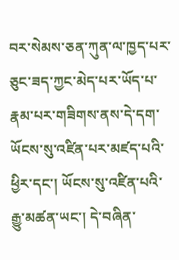བར་སེམས་ཅན་ཀུན་ལ་ཁྱད་པར་ཅུང་ཟད་ཀྱང་མེད་པར་ཡོད་པ་རྣམ་པར་གཟིགས་ནས་དེ་དག་ཡོངས་སུ་འཛིན་པར་མཛད་པའི་ཕྱིར་དང་། ཡོངས་སུ་འཛིན་པའི་རྒྱུ་མཚན་ཡང་། དེ་བཞིན་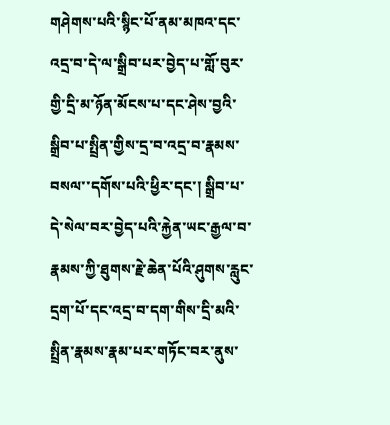གཤེགས་པའི་སྙིང་པོ་ནམ་མཁའ་དང་འདྲ་བ་དེ་ལ་སྒྲིབ་པར་བྱེད་པ་གློ་བུར་གྱི་དྲི་མ་ཉོན་མོངས་པ་དང་ཤེས་བྱའི་སྒྲིབ་པ་སྤྲིན་གྱིས་དྲ་བ་འདྲ་བ་རྣམས་བསལ་་དགོས་པའི་ཕྱིར་དང་། སྒྲིབ་པ་དེ་སེལ་བར་བྱེད་པའི་རྐྱེན་ཡང་རྒྱལ་བ་རྣམས་ཀྱི་ཐུགས་རྗེ་ཆེན་པོའི་ཤུགས་རླུང་དྲག་པོ་དང་འདྲ་བ་དག་གིས་དྲི་མའི་སྤྲིན་རྣམས་རྣམ་པར་གཏོང་བར་ནུས་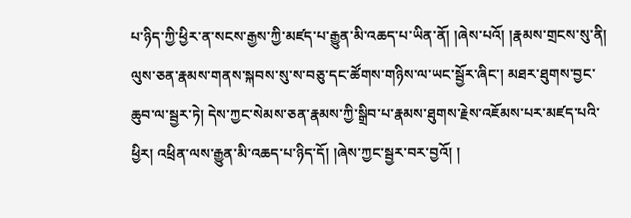པ་ཉིད་ཀྱི་ཕྱིར་ན་སངས་རྒྱས་ཀྱི་མཛད་པ་རྒྱུན་མི་འཆད་པ་ཡིན་ནོ། །ཞེས་པའོ། །རྣམས་གྲངས་སུ་ནི། ལུས་ཅན་རྣམས་གནས་སྐབས་སུ་ས་བཅུ་དང་ཚོགས་གཉིས་ལ་ཡང་སྦྱོར་ཞིང་། མཐར་ཐུགས་བྱང་ཆུབ་ལ་སྦྱར་ཏེ། དེས་ཀྱང་སེམས་ཅན་རྣམས་ཀྱི་སྒྲིབ་པ་རྣམས་ཐུགས་རྗེས་འཇོམས་པར་མཛད་པའི་ཕྱིར། འཕྲིན་ལས་རྒྱུན་མི་འཆད་པ་ཉིད་དོ། །ཞེས་ཀྱང་སྦྱར་བར་བྱའོ། །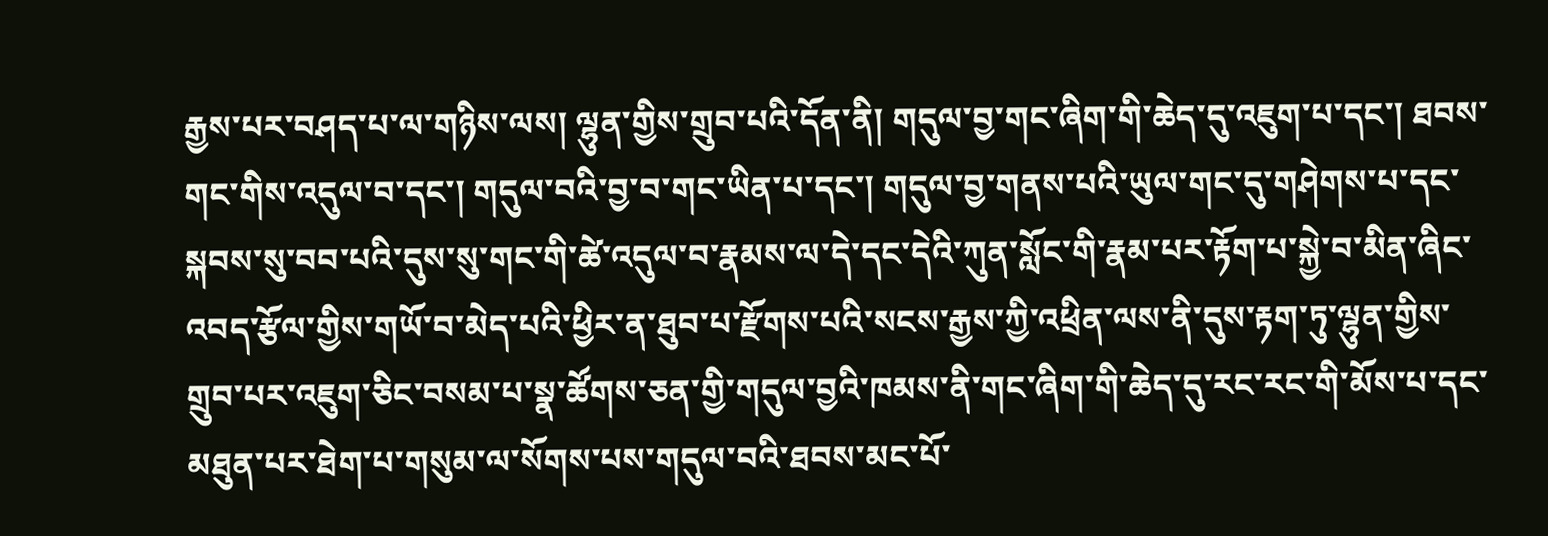རྒྱས་པར་བཤད་པ་ལ་གཉིས་ལས། ལྷུན་གྱིས་གྲུབ་པའི་དོན་ནི། གདུལ་བྱ་གང་ཞིག་གི་ཆེད་དུ་འཇུག་པ་དང་། ཐབས་གང་གིས་འདུལ་བ་དང་། གདུལ་བའི་བྱ་བ་གང་ཡིན་པ་དང་། གདུལ་བྱ་གནས་པའི་ཡུལ་གང་དུ་གཤེགས་པ་དང་སྐབས་སུ་བབ་པའི་དུས་སུ་གང་གི་ཚེ་འདུལ་བ་རྣམས་ལ་དེ་དང་དེའི་ཀུན་སློང་གི་རྣམ་པར་རྟོག་པ་སྐྱེ་བ་མིན་ཞིང་འབད་རྩོལ་གྱིས་གཡོ་བ་མེད་པའི་ཕྱིར་ན་ཐུབ་པ་རྫོགས་པའི་སངས་རྒྱས་ཀྱི་འཕྲིན་ལས་ནི་དུས་རྟག་ཏུ་ལྷུན་གྱིས་གྲུབ་པར་འཇུག་ཅིང་བསམ་པ་སྣ་ཚོགས་ཅན་གྱི་གདུལ་བྱའི་ཁམས་ནི་གང་ཞིག་གི་ཆེད་དུ་རང་རང་གི་མོས་པ་དང་མཐུན་པར་ཐེག་པ་གསུམ་ལ་སོགས་པས་གདུལ་བའི་ཐབས་མང་པོ་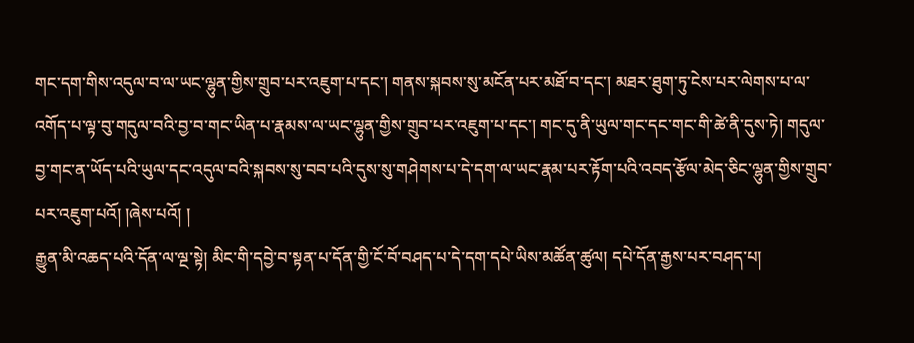གང་དག་གིས་འདུལ་བ་ལ་ཡང་ལྷུན་གྱིས་གྲུབ་པར་འཇུག་པ་དང་། གནས་སྐབས་སུ་མངོན་པར་མཐོ་བ་དང་། མཐར་ཐུག་ཏུ་ངེས་པར་ལེགས་པ་ལ་འགོད་པ་ལྟ་བུ་གདུལ་བའི་བྱ་བ་གང་ཡིན་པ་རྣམས་ལ་ཡང་ལྷུན་གྱིས་གྲུབ་པར་འཇུག་པ་དང་། གང་དུ་ནི་ཡུལ་གང་དང་གང་གི་ཚེ་ནི་དུས་ཏེ། གདུལ་བྱ་གང་ན་ཡོད་པའི་ཡུལ་དང་འདུལ་བའི་སྐབས་སུ་བབ་པའི་དུས་སུ་གཤེགས་པ་དེ་དག་ལ་ཡང་རྣམ་པར་རྟོག་པའི་འབད་རྩོལ་མེད་ཅིང་ལྷུན་གྱིས་གྲུབ་པར་འཇུག་པའོ། །ཞེས་པའོ། །
རྒྱུན་མི་འཆད་པའི་དོན་ལ་ལྔ་སྟེ། མིང་གི་དབྱེ་བ་སྟན་པ་དོན་གྱི་ངོ་བོ་བཤད་པ་དེ་དག་དཔེ་ཡིས་མཚོན་ཚུལ། དཔེ་དོན་རྒྱས་པར་བཤད་པ།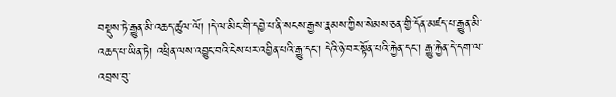བསྡུས་ཏེ་རྒྱུན་མི་འཆད་ཚུལ་ལོ། །དེ་ལ་མིང་གི་དབྱེ་པ་ནི་སངས་རྒྱས་རྣམས་ཀྱིས་སེམས་ཅན་གྱི་དོན་མཛད་པ་རྒྱུན་མི་འཆད་པ་ཡིན་ཏེ། འཕྲིན་ལས་འབྱུང་བའི་ངེས་པར་འབྱིན་པའི་རྒྱུ་དང་། དེའི་ཉེ་བར་སྟོན་པའི་རྐྱེན་དང་། རྒྱུ་རྐྱེན་དེ་དག་ལ་འབྲས་བུ་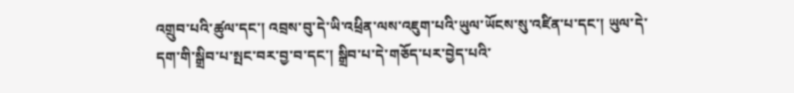འགྲུབ་པའི་ཚུལ་དང་། འབྲས་བུ་དེ་ཡི་འཕྲིན་ལས་འཇུག་པའི་ཡུལ་ཡོངས་སུ་འཛིན་པ་དང་། ཡུལ་དེ་དག་གི་སྒྲིབ་པ་སྤང་བར་བྱ་བ་དང་། སྒྲིབ་པ་དེ་གཅོད་པར་བྱེད་པའི་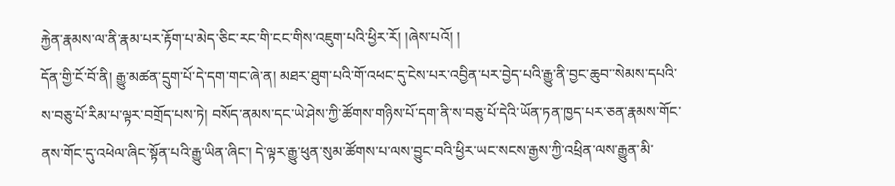རྐྱེན་རྣམས་ལ་ནི་རྣམ་པར་རྟོག་པ་མེད་ཅིང་རང་གི་ངང་གིས་འཇུག་པའི་ཕྱིར་རོ། །ཞེས་པའོ། །
དོན་གྱི་ངོ་བོ་ནི། རྒྱུ་མཚན་དྲུག་པོ་དེ་དག་གང་ཞེ་ན། མཐར་ཐུག་པའི་གོ་འཕང་དུ་ངེས་པར་འབྱིན་པར་བྱེད་པའི་རྒྱུ་ནི་བྱང་ཆུབ་་སེམས་དཔའི་ས་བཅུ་པོ་རིམ་པ་ལྟར་བགྲོད་པས་ཏེ། བསོད་ནམས་དང་ཡེ་ཤེས་ཀྱི་ཚོགས་གཉིས་པོ་དག་ནི་ས་བཅུ་པོ་དེའི་ཡོན་ཏན་ཁྱད་པར་ཅན་རྣམས་གོང་ནས་གོང་དུ་འཕེལ་ཞིང་སྟོན་པའི་རྒྱུ་ཡིན་ཞིང་། དེ་ལྟར་རྒྱུ་ཕུན་སུམ་ཚོགས་པ་ལས་བྱུང་བའི་ཕྱིར་ཡང་སངས་རྒྱས་ཀྱི་འཕྲིན་ལས་རྒྱུན་མི་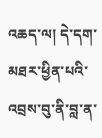འཆད་ལ། དེ་དག་མཐར་ཕྱིན་པའི་འབྲས་བུ་ནི་བླ་ན་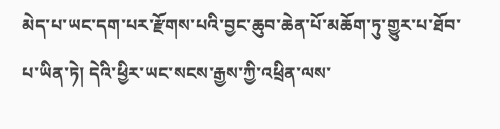མེད་པ་ཡང་དག་པར་རྫོགས་པའི་བྱང་ཆུབ་ཆེན་པོ་མཆོག་ཏུ་གྱུར་པ་ཐོབ་པ་ཡིན་ཏེ། དེའི་ཕྱིར་ཡང་སངས་རྒྱས་ཀྱི་འཕྲིན་ལས་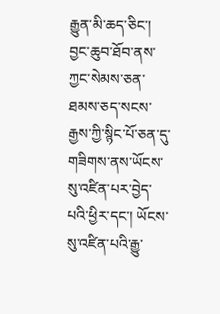རྒྱུན་མི་ཆད་ཅིང་། བྱང་ཆུབ་ཐོབ་ནས་ཀྱང་སེམས་ཅན་ཐམས་ཅད་སངས་རྒྱས་ཀྱི་སྙིང་པོ་ཅན་དུ་གཟིགས་ནས་ཡོངས་སུ་འཛིན་པར་བྱེད་པའི་ཕྱིར་དང་། ཡོངས་སུ་འཛིན་པའི་རྒྱུ་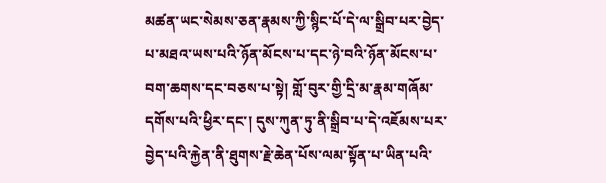མཚན་ཡང་སེམས་ཅན་རྣམས་ཀྱི་སྙིང་པོ་དེ་ལ་སྒྲིབ་པར་བྱེད་པ་མཐའ་ཡས་པའི་ཉོན་མོངས་པ་དང་ཉེ་བའི་ཉོན་མོངས་པ་བག་ཆགས་དང་བཅས་པ་སྟེ། གློ་བུར་གྱི་དྲི་མ་རྣམ་གཞོམ་དགོས་པའི་ཕྱིར་དང་། དུས་ཀུན་ཏུ་ནི་སྒྲིབ་པ་དེ་འཇོམས་པར་བྱེད་པའི་རྐྱེན་ནི་ཐུགས་རྗེ་ཆེན་པོས་ལམ་སྟོན་པ་ཡིན་པའི་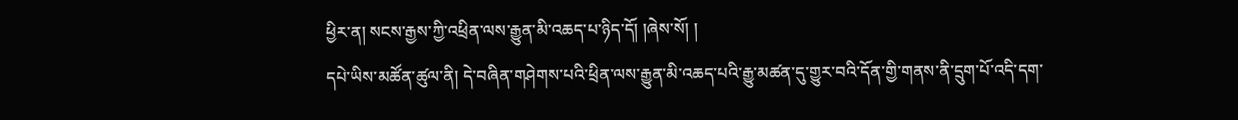ཕྱིར་ན། སངས་རྒྱས་ཀྱི་འཕྲིན་ལས་རྒྱུན་མི་འཆད་པ་ཉིད་དོ། །ཞེས་སོ། །
དཔེ་ཡིས་མཚོན་ཚུལ་ནི། དེ་བཞིན་གཤེགས་པའི་ཕྲིན་ལས་རྒྱུན་མི་འཆད་པའི་རྒྱུ་མཚན་དུ་གྱུར་བའི་དོན་གྱི་གནས་ནི་དྲུག་པོ་འདི་དག་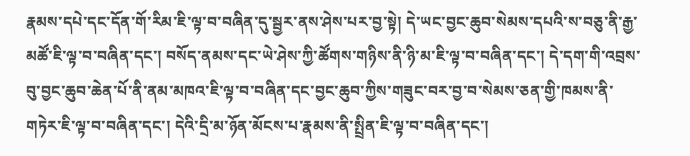རྣམས་དཔེ་དང་དོན་གོ་རིམ་ཇི་ལྟ་བ་བཞིན་དུ་སྦྱར་ནས་ཤེས་པར་བྱ་སྟེ། དེ་ཡང་བྱང་ཆུབ་སེམས་དཔའི་ས་བཅུ་ནི་རྒྱ་མཚོ་ཇི་ལྟ་བ་བཞིན་དང་། བསོད་ནམས་དང་ཡེ་ཤེས་ཀྱི་ཚོགས་གཉིས་ནི་ཉི་མ་ཇི་ལྟ་བ་བཞིན་དང་། དེ་དག་གི་འབྲས་བུ་བྱང་ཆུབ་ཆེན་པོ་ནི་ནམ་མཁའ་ཇི་ལྟ་བ་བཞིན་དང་བྱང་ཆུབ་ཀྱིས་གཟུང་བར་བྱ་བ་སེམས་ཅན་གྱི་ཁམས་ནི་གཏེར་ཇི་ལྟ་བ་བཞིན་དང་། དེའི་དྲི་མ་ཉོན་མོངས་པ་རྣམས་ནི་སྤྲིན་ཇི་ལྟ་བ་བཞིན་དང་།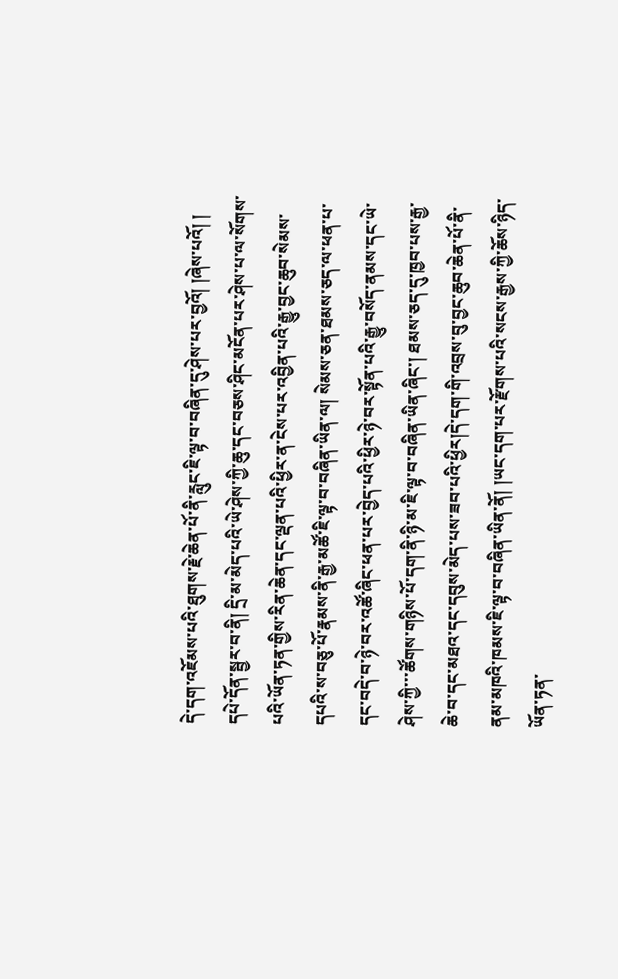དེ་དག་འཇོམས་པའི་ཐུགས་རྗེ་ཆེན་པོ་ནི་རླུང་ཇི་ལྟ་བ་བཞིན་དུ་ཤེས་པར་བྱའོ། །ཞེས་པའོ། །
དཔེ་དོན་སྦྱར་བ་ནི། དྲི་མ་མེད་པའི་ཡེ་ཤེས་ཀྱི་ཆུ་དང་བཅས་ཤིང་མངོན་པར་ཤེས་པ་ལ་སོགས་པའི་ཡོན་ཏན་གྱིས་རིན་ཆེན་དང་ལྡན་པའི་ཕྱིར་ན་ངེས་པར་འབྱིན་པའི་རྒྱུ་བྱང་ཆུབ་སེམས་དཔའི་ས་བཅུ་པོ་རྣམས་ནི་རྒྱ་མཚོ་ཇི་ལྟ་བ་བཞིན་ཡིན་ལ། སེམས་ཅན་ཐམས་ཅད་ལ་ཕན་པ་དང་བདེ་བ་ཉེ་བར་འཚོ་ཞིང་ཕན་པར་བྱེད་པའི་ཕྱིར་ཉེ་བར་སྟོན་པའི་རྒྱུ་བསོད་ནམས་དང་ཡེ་ཤེས་ཀྱི་་་ཚོགས་གཉིས་པོ་དག་ནི་ཉི་མ་ཇི་ལྟ་བ་བཞིན་ཡིན་ཞིང་། ཐམས་ཅད་དུ་ཁྱབ་པས་རྒྱ་ཆེ་བ་དང་མཐའ་དང་དབུས་མེད་པས་ཟབ་པའི་ཕྱིར།དེ་དག་གི་འབྲས་བུ་བྱང་ཆུབ་ཆེན་པོ་ནི་ནམ་མཁའི་ཁམས་ཇི་ལྟ་བ་བཞིན་ཡིན་ནོ། །ཡང་དག་པར་རྫོགས་པའི་སངས་རྒྱས་ཀྱི་ཆོས་ཉིད་ཡོན་ཏན་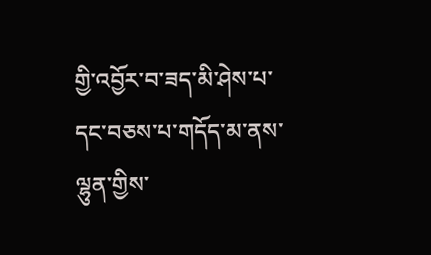གྱི་འབྱོར་བ་ཟད་མི་ཤེས་པ་དང་བཅས་པ་གདོད་མ་ནས་ལྷུན་གྱིས་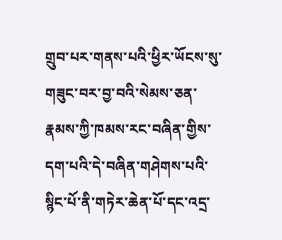གྲུབ་པར་གནས་པའི་ཕྱིར་ཡོངས་སུ་གཟུང་བར་བྱ་བའི་སེམས་ཅན་རྣམས་ཀྱི་ཁམས་རང་བཞིན་གྱིས་དག་པའི་དེ་བཞིན་གཤེགས་པའི་སྙིང་པོ་ནི་གཏེར་ཆེན་པོ་དང་འདྲ་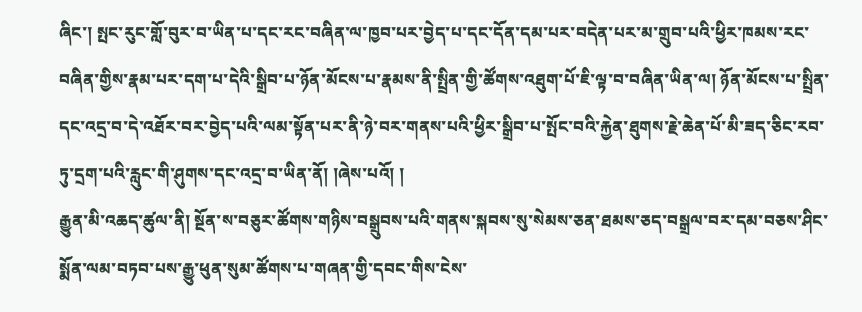ཞིང་། སྤང་རུང་གློ་བུར་བ་ཡིན་པ་དང་རང་བཞིན་ལ་ཁྱབ་པར་བྱེད་པ་དང་དོན་དམ་པར་བདེན་པར་མ་གྲུབ་པའི་ཕྱིར་ཁམས་རང་བཞིན་གྱིས་རྣམ་པར་དག་པ་དེའི་སྒྲིབ་པ་ཉོན་མོངས་པ་རྣམས་ནི་སྤྲིན་གྱི་ཚོགས་འཐུག་པོ་ཇི་ལྟ་བ་བཞིན་ཡིན་ལ། ཉོན་མོངས་པ་སྤྲིན་དང་འདྲ་བ་དེ་འཐོར་བར་བྱེད་པའི་ལམ་སྟོན་པར་ནི་ཉེ་བར་གནས་པའི་ཕྱིར་སྒྲིབ་པ་སྤོང་བའི་རྐྱེན་ཐུགས་རྗེ་ཆེན་པོ་མི་ཟད་ཅིང་རབ་ཏུ་དྲག་པའི་རླུང་གི་ཤུགས་དང་འདྲ་བ་ཡིན་ནོ། །ཞེས་པའོ། །
རྒྱུན་མི་འཆད་ཚུལ་ནི། སྔོན་ས་བཅུར་ཚོགས་གཉིས་བསྒྲུབས་པའི་གནས་སྐབས་སུ་སེམས་ཅན་ཐམས་ཅད་བསྒྲལ་བར་དམ་བཅས་ཤིང་སྨོན་ལམ་བཏབ་པས་རྒྱུ་ཕུན་སུམ་ཚོགས་པ་གཞན་གྱི་དབང་གིས་ངེས་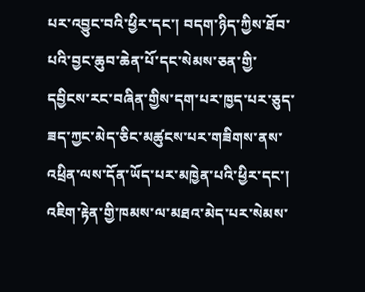པར་འབྱུང་བའི་ཕྱིར་དང་། བདག་ཉིད་ཀྱིས་ཐོབ་པའི་བྱང་ཆུབ་ཆེན་པོ་དང་སེམས་ཅན་གྱི་དབྱིངས་རང་བཞིན་གྱིས་དག་པར་ཁྱད་པར་ཅུད་ཟད་ཀྱང་མེད་ཅིང་མཚུངས་པར་གཟིགས་ནས་འཕྲིན་ལས་དོན་ཡོད་པར་མཁྱེན་པའི་ཕྱིར་དང་། འཇིག་རྟེན་གྱི་ཁམས་ལ་མཐའ་མེད་པར་སེམས་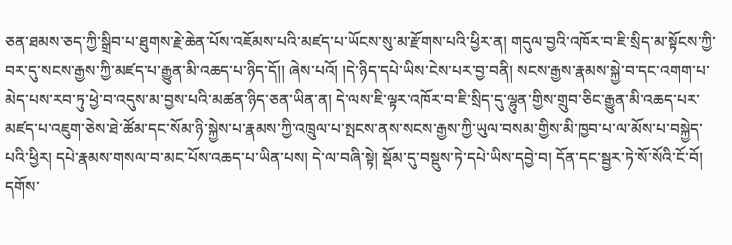ཅན་ཐམས་ཅད་ཀྱི་སྒྲིབ་པ་ཐུགས་རྗེ་ཆེན་པོས་འཇོམས་པའི་མཛད་པ་ཡོངས་སུ་མ་རྫོགས་པའི་ཕྱིར་ན། གདུལ་བྱའི་འཁོར་བ་ཇི་སྲིད་མ་སྟོངས་ཀྱི་བར་དུ་སངས་རྒྱས་ཀྱི་མཛད་པ་རྒྱུན་མི་འཆད་པ་ཉིད་དོ།། ཞེས་པའོ། །དེ་ཉིད་དཔེ་ཡིས་ངེས་པར་བྱ་བནི། སངས་རྒྱས་རྣམས་སྐྱེ་བ་དང་འགག་པ་མེད་པས་རབ་ཏུ་ཕྱེ་བ་འདུས་མ་བྱས་པའི་མཚན་ཉིད་ཅན་ཡིན་ན། དེ་ལས་ཇི་ལྟར་འཁོར་བ་ཇི་སྲིད་དུ་ལྷུན་གྱིས་གྲུབ་ཅིང་རྒྱུན་མི་འཆད་པར་མཛད་པ་འཇུག་ཅེས་ཐེ་ཚོམ་དང་སོམ་ཉི་སྐྱེས་པ་རྣམས་ཀྱི་འཁྲུལ་པ་སྤངས་ནས་སངས་རྒྱས་ཀྱི་ཡུལ་བསམ་གྱིས་མི་ཁྱབ་པ་ལ་མོས་པ་བསྐྱེད་པའི་ཕྱིར། དཔེ་རྣམས་གསལ་བ་མང་པོས་འཆད་པ་ཡིན་པས། དེ་ལ་བཞི་སྟེ། སྡོམ་དུ་བསྡུས་ཏེ་དཔེ་ཡིས་དབྱེ་བ། དོན་དང་སྦྱར་ཏེ་སོ་སོའི་ངོ་བོ། དགོས་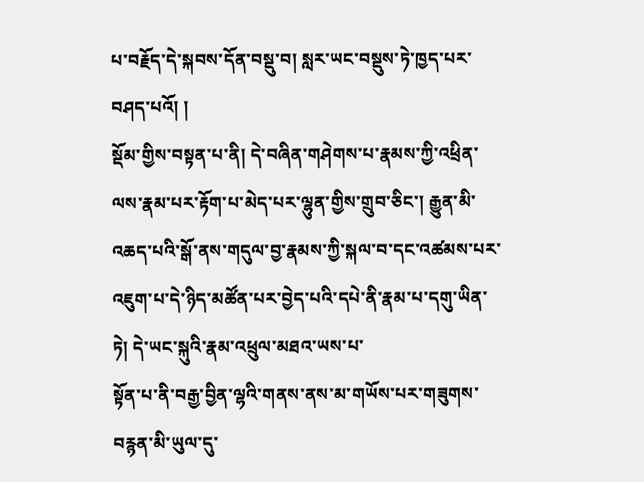པ་བརྗོད་དེ་སྐབས་དོན་བསྡུ་བ། སླར་ཡང་བསྡུས་ཏེ་ཁྱད་པར་བཤད་པའོ། །
སྡོམ་གྱིས་བསྟན་པ་ནི། དེ་བཞིན་གཤེགས་པ་རྣམས་ཀྱི་འཕྲིན་ལས་རྣམ་པར་རྟོག་པ་མེད་པར་ལྷུན་གྱིས་གྲུབ་ཅིང་། རྒྱུན་མི་འཆད་པའི་སྒོ་ནས་གདུལ་བྱ་རྣམས་ཀྱི་སྐལ་བ་དང་འཚམས་པར་འཇུག་པ་དེ་ཉིད་མཚོན་པར་བྱེད་པའི་དཔེ་ནི་རྣམ་པ་དགུ་ཡིན་ཏེ། དེ་ཡང་སྐུའི་རྣམ་འཕྲུལ་མཐའ་ཡས་པ་
སྟོན་པ་ནི་བརྒྱ་བྱིན་ལྷའི་གནས་ནས་མ་གཡོས་པར་གཟུགས་བརྙན་མི་ཡུལ་དུ་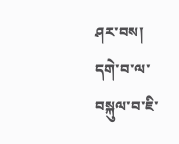ཤར་བས། དགེ་བ་ལ་བསྐུལ་བ་ཇི་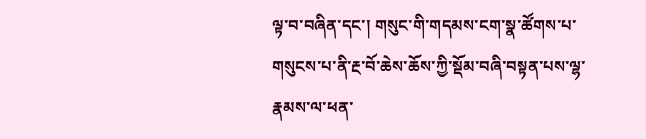ལྟ་བ་བཞིན་དང་། གསུང་གི་གདམས་ངག་སྣ་ཚོགས་པ་གསུངས་པ་ནི་རྔ་བོ་ཆེས་ཆོས་ཀྱི་སྡོམ་བཞི་བསྟན་པས་ལྷ་རྣམས་ལ་ཕན་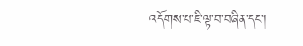འདོགས་པ་ཇི་ལྟ་བ་བཞིན་དང་།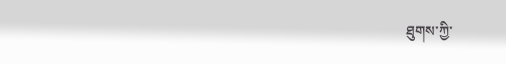ཐུགས་ཀྱི་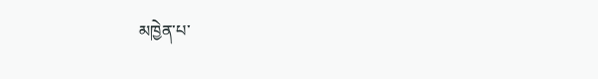མཁྱེན་པ་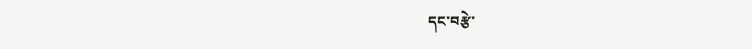དང་བརྩེ་